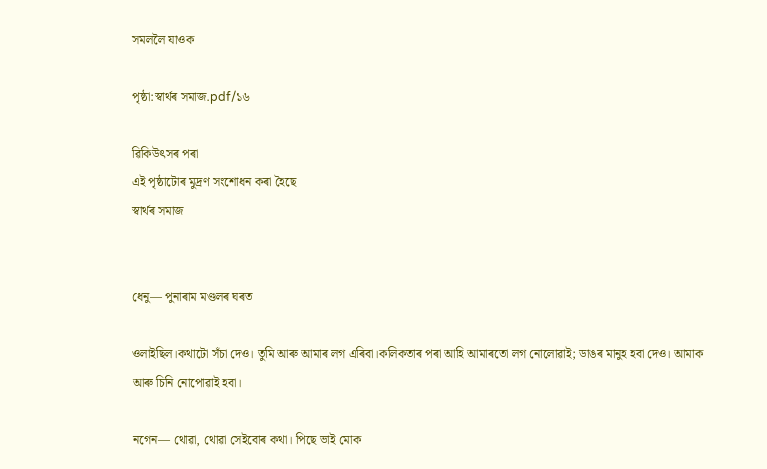সমললৈ যাওক

পৃষ্ঠা:স্বাৰ্থৰ সমাজ.pdf/১৬

ৱিকিউৎসৰ পৰা
এই পৃষ্ঠাটোৰ মুদ্ৰণ সংশোধন কৰা হৈছে
স্বাৰ্থৰ সমাজ


ধেনু— পুনাৰাম মণ্ডলৰ ঘৰত

ওলাইছিল।কথাটো সঁচা দেও। তুমি আৰু আমাৰ লগ এৰিবা।কলিকতাৰ পৰা আহি আমাৰতো লগ নোলোৱাই; ডাঙৰ মানুহ হবা দেও। আমাক আৰু চিনি নোপোৱাই হবা।

নগেন— থোৱা, থোৱা সেইবোৰ কথা। পিছে ভাই মোক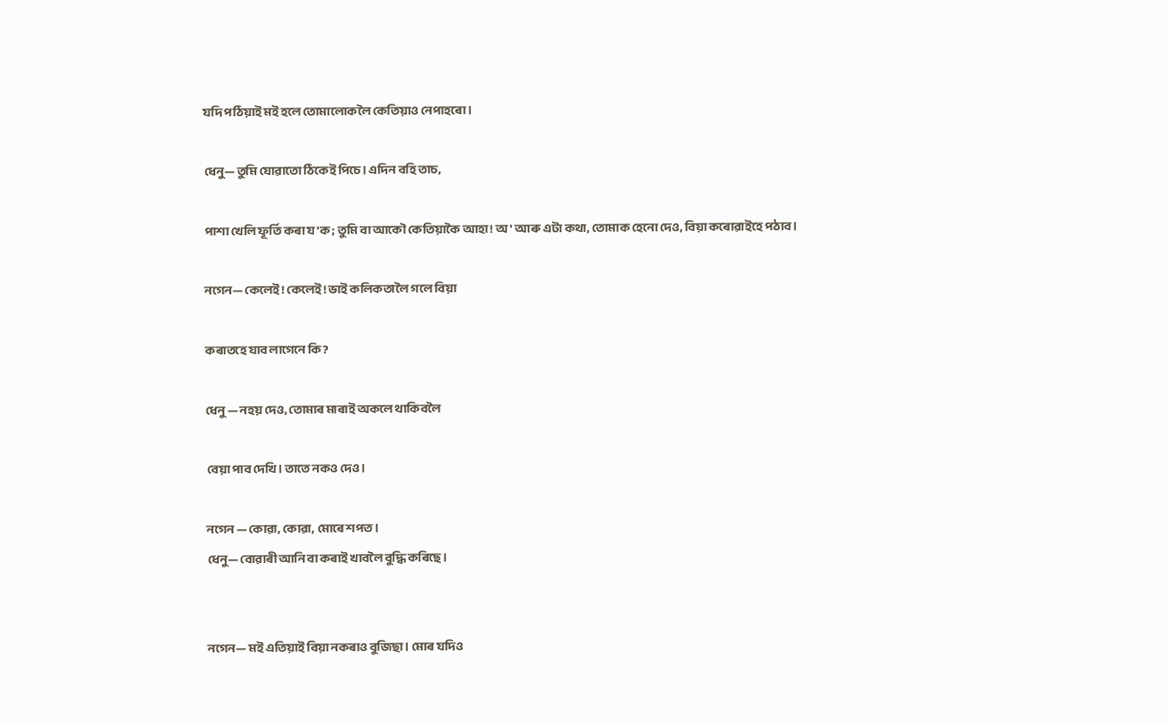যদি পঠিয়াই মই হলে তোমালোকলৈ কেতিয়াও নেপাহৰো।

ধেনু— তুমি যোৱাতো ঠিকেই পিচে। এদিন বহি তাচ,

পাশা খেলি ফূৰ্তি কৰা য'ক; তুমি বা আকৌ কেতিয়াকৈ আহা! অ' আৰু এটা কথা, তোমাক হেনো দেও, বিয়া কৰোৱাইহে পঠাব।

নগেন— কেলেই! কেলেই! ভাই কলিকতালৈ গলে বিয়া

কৰাতহে যাব লাগেনে কি?

ধেনু — নহয় দেও, তোমাৰ মাৰাই অকলে থাকিবলৈ

বেয়া পাব দেখি। তাতে নকও দেও।

নগেন — কোৱা, কোৱা, মোৰে শপত।
ধেনু— বোৱাৰী আনি বা কৰাই খাবলৈ বুদ্ধি কৰিছে।


নগেন— মই এতিয়াই বিয়া নকৰাও বুজিছা। মোৰ যদিও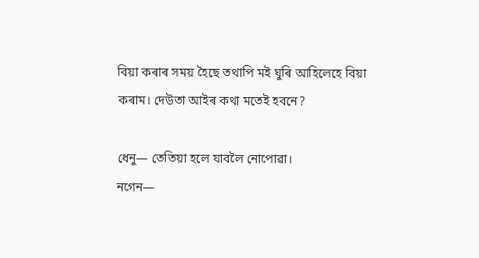বিয়া কৰাৰ সময় হৈছে তথাপি মই ঘুৰি আহিলেহে বিয়া কৰাম। দেউতা আইৰ কথা মতেই হবনে?

ধেনু— তেতিয়া হলে যাবলৈ নোপোৱা।
নগেন—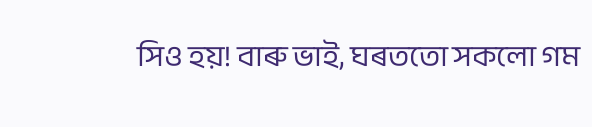সিও হয়! বাৰু ভাই, ঘৰততো সকলো গম